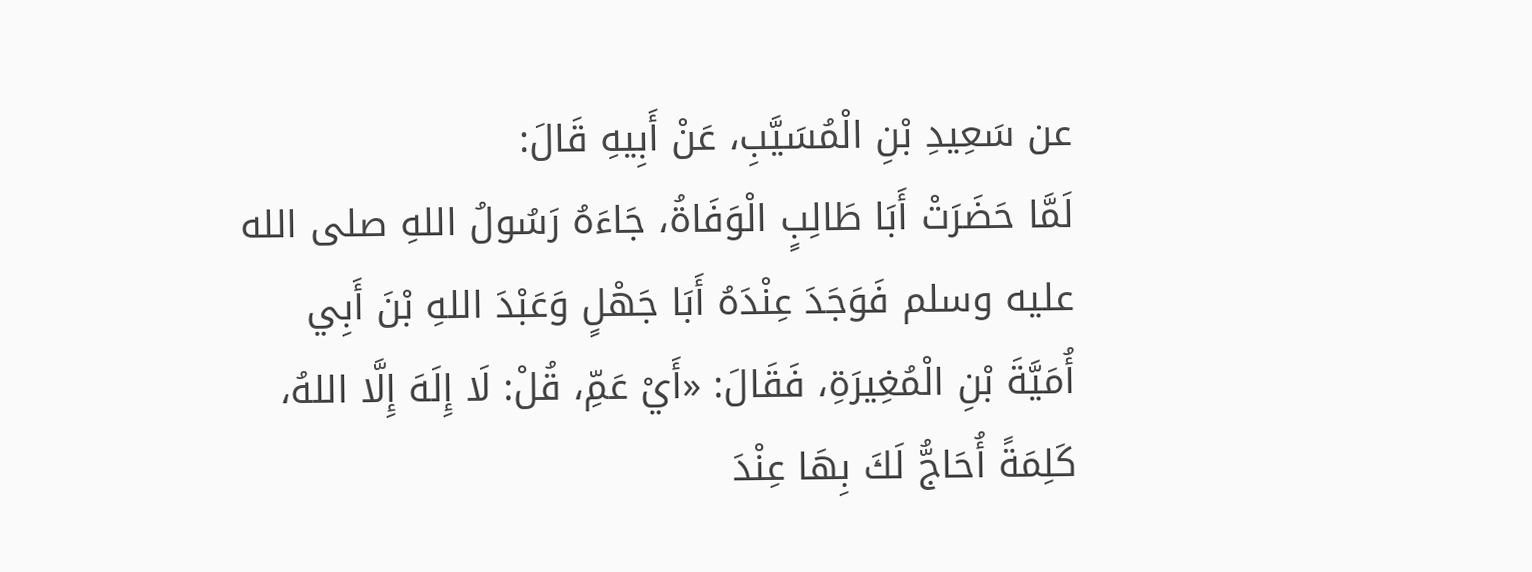عن سَعِيدِ بْنِ الْمُسَيَّبِ، عَنْ أَبِيهِ قَالَ:
لَمَّا حَضَرَتْ أَبَا طَالِبٍ الْوَفَاةُ، جَاءَهُ رَسُولُ اللهِ صلى الله عليه وسلم فَوَجَدَ عِنْدَهُ أَبَا جَهْلٍ وَعَبْدَ اللهِ بْنَ أَبِي أُمَيَّةَ بْنِ الْمُغِيرَةِ، فَقَالَ: «أَيْ عَمِّ، قُلْ: لَا إِلَهَ إِلَّا اللهُ، كَلِمَةً أُحَاجُّ لَكَ بِهَا عِنْدَ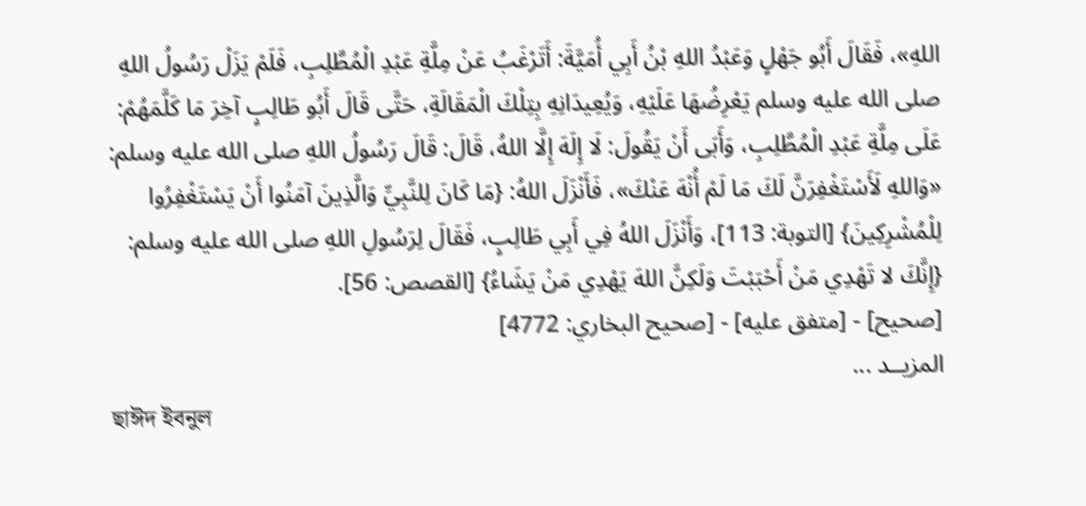اللهِ»، فَقَالَ أَبُو جَهْلٍ وَعَبْدُ اللهِ بْنُ أَبِي أُمَيَّةَ: أَتَرْغَبُ عَنْ مِلَّةِ عَبْدِ الْمُطَّلِبِ، فَلَمْ يَزَلْ رَسُولُ اللهِ صلى الله عليه وسلم يَعْرِضُهَا عَلَيْهِ، وَيُعِيدَانِهِ بِتِلْكَ الْمَقَالَةِ، حَتَّى قَالَ أَبُو طَالِبٍ آخِرَ مَا كَلَّمَهُمْ: عَلَى مِلَّةِ عَبْدِ الْمُطَّلِبِ، وَأَبَى أَنْ يَقُولَ: لَا إِلَهَ إِلَّا اللهُ، قَالَ: قَالَ رَسُولُ اللهِ صلى الله عليه وسلم: «وَاللهِ لَأَسْتَغْفِرَنَّ لَكَ مَا لَمْ أُنْهَ عَنْكَ»، فَأَنْزَلَ اللهُ: {مَا كَانَ لِلنَّبِيِّ وَالَّذِينَ آمَنُوا أَنْ يَسْتَغْفِرُوا لِلْمُشْرِكِينَ} [التوبة: 113]، وَأَنْزَلَ اللهُ فِي أَبِي طَالِبٍ، فَقَالَ لِرَسُولِ اللهِ صلى الله عليه وسلم: {إِنَّكَ لا تَهْدِي مَنْ أَحْبَبْتَ وَلَكِنَّ اللهَ يَهْدِي مَنْ يَشَاءُ} [القصص: 56].
[صحيح] - [متفق عليه] - [صحيح البخاري: 4772]
المزيــد ...
ছাঈদ ইবনুল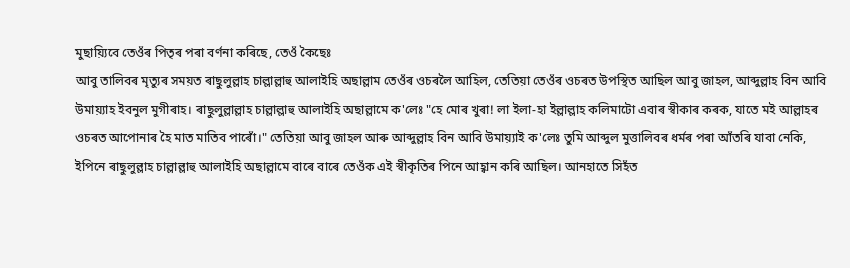মুছায়্যিবে তেওঁৰ পিতৃৰ পৰা বৰ্ণনা কৰিছে, তেওঁ কৈছেঃ
আবু তালিবৰ মৃত্যুৰ সময়ত ৰাছুলুল্লাহ চাল্লাল্লাহু আলাইহি অছাল্লাম তেওঁৰ ওচৰলৈ আহিল, তেতিয়া তেওঁৰ ওচৰত উপস্থিত আছিল আবু জাহল, আব্দুল্লাহ বিন আবি উমায়্যাহ ইবনুল মুগীৰাহ। ৰাছুলুল্লাল্লাহ চাল্লাল্লাহু আলাইহি অছাল্লামে ক'লেঃ "হে মোৰ খুৰা! লা ইলা-হা ইল্লাল্লাহ কলিমাটো এবাৰ স্বীকাৰ কৰক, যাতে মই আল্লাহৰ ওচৰত আপোনাৰ হৈ মাত মাতিব পাৰোঁ।" তেতিয়া আবু জাহল আৰু আব্দুল্লাহ বিন আবি উমায়্যাই ক'লেঃ তুমি আব্দুল মুত্তালিবৰ ধৰ্মৰ পৰা আঁতৰি যাবা নেকি, ইপিনে ৰাছুলুল্লাহ চাল্লাল্লাহু আলাইহি অছাল্লামে বাৰে বাৰে তেওঁক এই স্বীকৃতিৰ পিনে আহ্বান কৰি আছিল। আনহাতে সিহঁত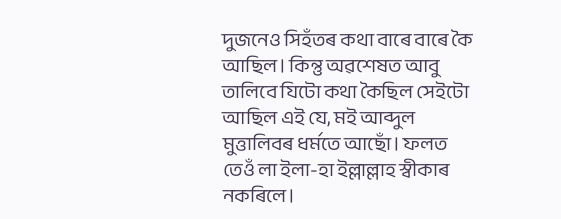দুজনেও সিহঁতৰ কথা বাৰে বাৰে কৈ আছিল। কিন্তু অৱশেষত আবু তালিবে যিটো কথা কৈছিল সেইটো আছিল এই যে, মই আব্দুল মুত্তালিবৰ ধৰ্মতে আছোঁ। ফলত তেওঁ লা ইলা-হা ইল্লাল্লাহ স্বীকাৰ নকৰিলে।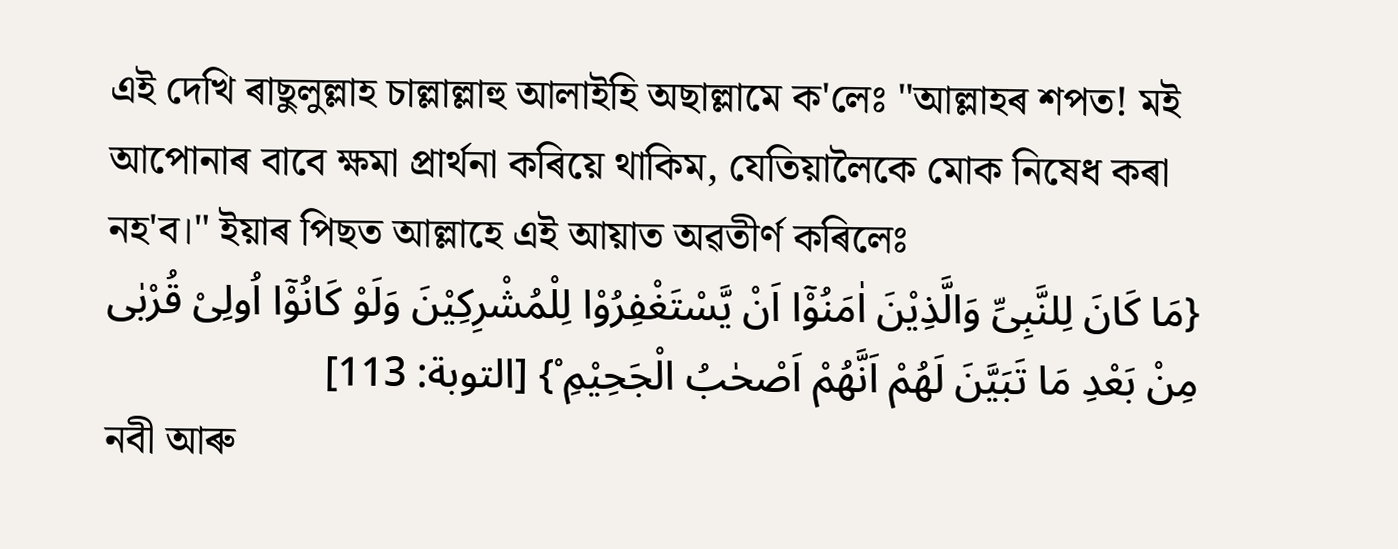এই দেখি ৰাছুলুল্লাহ চাল্লাল্লাহু আলাইহি অছাল্লামে ক'লেঃ "আল্লাহৰ শপত! মই আপোনাৰ বাবে ক্ষমা প্ৰাৰ্থনা কৰিয়ে থাকিম, যেতিয়ালৈকে মোক নিষেধ কৰা নহ'ব।" ইয়াৰ পিছত আল্লাহে এই আয়াত অৱতীৰ্ণ কৰিলেঃ
{مَا كَانَ لِلنَّبِیِّ وَالَّذِیْنَ اٰمَنُوْۤا اَنْ یَّسْتَغْفِرُوْا لِلْمُشْرِكِیْنَ وَلَوْ كَانُوْۤا اُولِیْ قُرْبٰی مِنْ بَعْدِ مَا تَبَیَّنَ لَهُمْ اَنَّهُمْ اَصْحٰبُ الْجَحِیْمِ ۟} [التوبة: 113]
নবী আৰু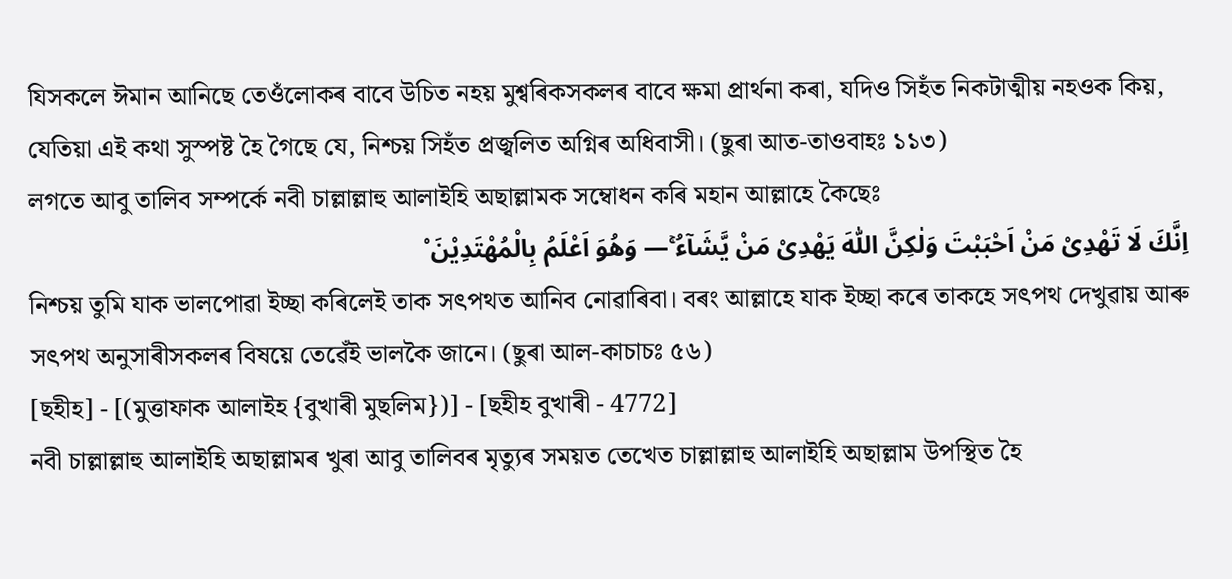যিসকলে ঈমান আনিছে তেওঁলোকৰ বাবে উচিত নহয় মুশ্বৰিকসকলৰ বাবে ক্ষমা প্ৰাৰ্থনা কৰা, যদিও সিহঁত নিকটাত্মীয় নহওক কিয়, যেতিয়া এই কথা সুস্পষ্ট হৈ গৈছে যে, নিশ্চয় সিহঁত প্ৰজ্বলিত অগ্নিৰ অধিবাসী। (ছুৰা আত-তাওবাহঃ ১১৩)
লগতে আবু তালিব সম্পৰ্কে নবী চাল্লাল্লাহু আলাইহি অছাল্লামক সম্বোধন কৰি মহান আল্লাহে কৈছেঃ
اِنَّكَ لَا تَهْدِیْ مَنْ اَحْبَبْتَ وَلٰكِنَّ اللّٰهَ یَهْدِیْ مَنْ یَّشَآءُ ۚ— وَهُوَ اَعْلَمُ بِالْمُهْتَدِیْنَ ۟
নিশ্চয় তুমি যাক ভালপোৱা ইচ্ছা কৰিলেই তাক সৎপথত আনিব নোৱাৰিবা। বৰং আল্লাহে যাক ইচ্ছা কৰে তাকহে সৎপথ দেখুৱায় আৰু সৎপথ অনুসাৰীসকলৰ বিষয়ে তেৱেঁই ভালকৈ জানে। (ছুৰা আল-কাচাচঃ ৫৬)
[ছহীহ] - [(মুত্তাফাক আলাইহ {বুখাৰী মুছলিম})] - [ছহীহ বুখাৰী - 4772]
নবী চাল্লাল্লাহু আলাইহি অছাল্লামৰ খুৰা আবু তালিবৰ মৃত্যুৰ সময়ত তেখেত চাল্লাল্লাহু আলাইহি অছাল্লাম উপস্থিত হৈ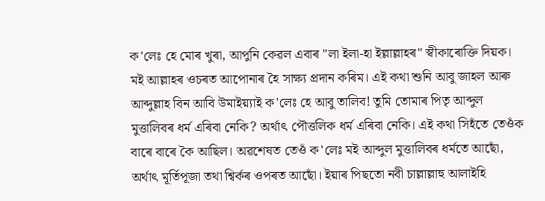ক'লেঃ হে মোৰ খুৰা, আপুনি কেৱল এবাৰ "লা ইলা-হা ইল্লাল্লাহৰ" স্বীকাৰোক্তি দিয়ক। মই আল্লাহৰ ওচৰত আপোনাৰ হৈ সাক্ষ্য প্ৰদান কৰিম। এই কথা শুনি আবু জাহল আৰু আব্দুল্লাহ বিন আবি উমাইয়্যাই ক'লেঃ হে আবু তালিব! তুমি তোমাৰ পিতৃ আব্দুল মুত্তালিবৰ ধৰ্ম এৰিবা নেকি? অৰ্থাৎ পৌত্তলিক ধৰ্ম এৰিবা নেকি। এই কথা সিহঁতে তেওঁক বাৰে বাৰে কৈ আছিল। অৱশেষত তেওঁ ক'লেঃ মই আব্দুল মুত্তালিবৰ ধৰ্মতে আছোঁ, অৰ্থাৎ মূৰ্তিপূজা তথা শ্বিৰ্কৰ ওপৰত আছোঁ। ইয়াৰ পিছতো নবী চাল্লাল্লাহু আলাইহি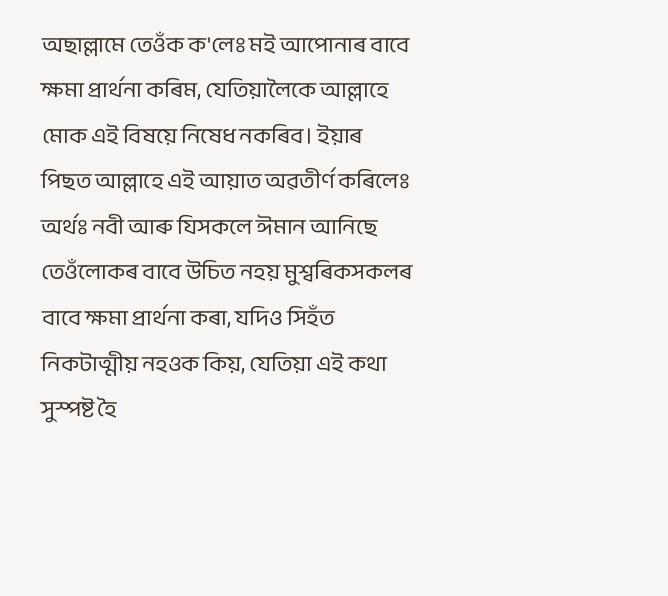অছাল্লামে তেওঁক ক'লেঃ মই আপোনাৰ বাবে ক্ষমা প্ৰাৰ্থনা কৰিম, যেতিয়ালৈকে আল্লাহে মোক এই বিষয়ে নিষেধ নকৰিব। ইয়াৰ পিছত আল্লাহে এই আয়াত অৱতীৰ্ণ কৰিলেঃ অৰ্থঃ নবী আৰু যিসকলে ঈমান আনিছে তেওঁলোকৰ বাবে উচিত নহয় মুশ্বৰিকসকলৰ বাবে ক্ষমা প্ৰাৰ্থনা কৰা, যদিও সিহঁত নিকটাত্মীয় নহওক কিয়, যেতিয়া এই কথা সুস্পষ্ট হৈ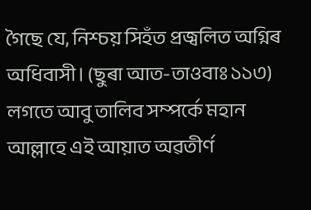গৈছে যে, নিশ্চয় সিহঁত প্ৰজ্বলিত অগ্নিৰ অধিবাসী। (ছুৰা আত-তাওবাঃ ১১৩) লগতে আবু তালিব সম্পৰ্কে মহান আল্লাহে এই আয়াত অৱতীৰ্ণ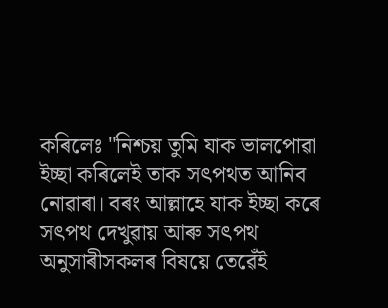কৰিলেঃ "নিশ্চয় তুমি যাক ভালপোৱা ইচ্ছা কৰিলেই তাক সৎপথত আনিব নোৱাৰা। বৰং আল্লাহে যাক ইচ্ছা কৰে সৎপথ দেখুৱায় আৰু সৎপথ অনুসাৰীসকলৰ বিষয়ে তেৱেঁই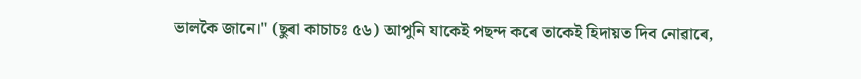ভালকৈ জানে।" (ছুৰা কাচাচঃ ৫৬) আপুনি যাকেই পছন্দ কৰে তাকেই হিদায়ত দিব নোৱাৰে,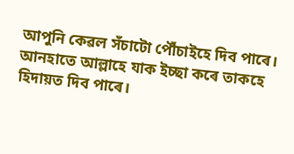আপুনি কেৱল সঁচাটো পৌঁচাইহে দিব পাৰে। আনহাতে আল্লাহে যাক ইচ্ছা কৰে তাকহে হিদায়ত দিব পাৰে।